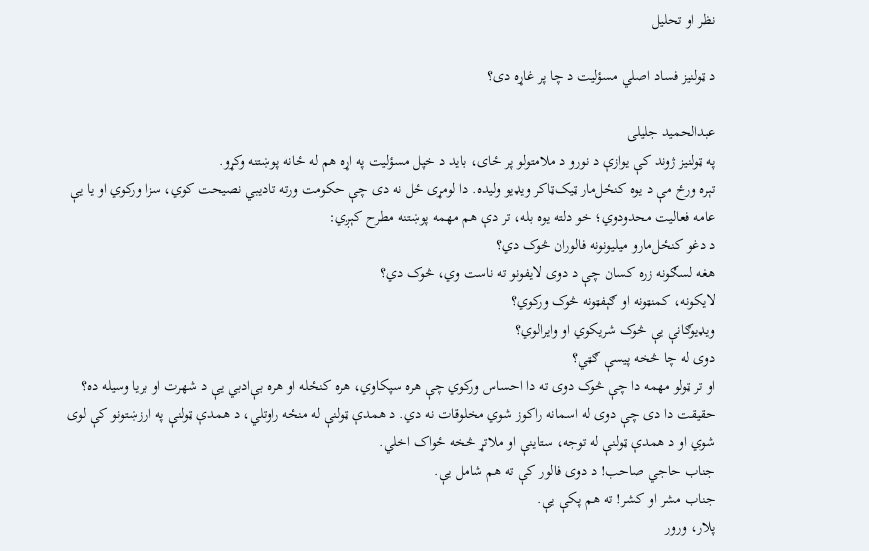نظر او تحلیل

د ټولنیز فساد اصلي مسؤلیت د چا پر غاړه دی؟

عبدالحمید جلیلی
په ټولنیز ژوند کې یوازې د نورو د ملامتولو پر ځای، باید د خپل مسؤلیت په اړه هم له ځانه پوښتنه وکړو.
تېره ورځ مې د یوه کنځل‌مار ټیک‌ټاکر ویډیو ولیده. دا لومړی ځل نه دی چې حکومت ورته تادیبي نصیحت کوي، سزا ورکوي او یا یې عامه فعالیت محدودوي؛ خو دلته یوه بله، تر دې هم مهمه پوښتنه مطرح کېږي:
د دغو کنځل‌مارو میلیونونه فالوران څوک دي؟
هغه لسګونه زره کسان چې د دوی لایفونو ته ناست وي، څوک دي؟
لایکونه، کمنټونه او ګېفټونه څوک ورکوي؟
ویډیوګانې یې څوک شریکوي او وایرالوي؟
دوی له چا څخه پیسې ګټي؟
او تر ټولو مهمه دا چې څوک دوی ته دا احساس ورکوي چې هره سپکاوي، هره کنځله او هره بې‌ادبي یې د شهرت او بریا وسیله ده؟
حقیقت دا دی چې دوی له اسمانه راکوز شوي مخلوقات نه دي. د همدې ټولنې له منځه راوتلي، د همدې ټولنې په ارزښتونو کې لوی شوي او د همدې ټولنې له توجه، ستاینې او ملاتړ څخه ځواک اخلي.
جناب حاجي صاحب! د دوی فالور کې ته هم شامل یې.
جناب مشر او کشر! ته هم پکې یې.
پلار، ورور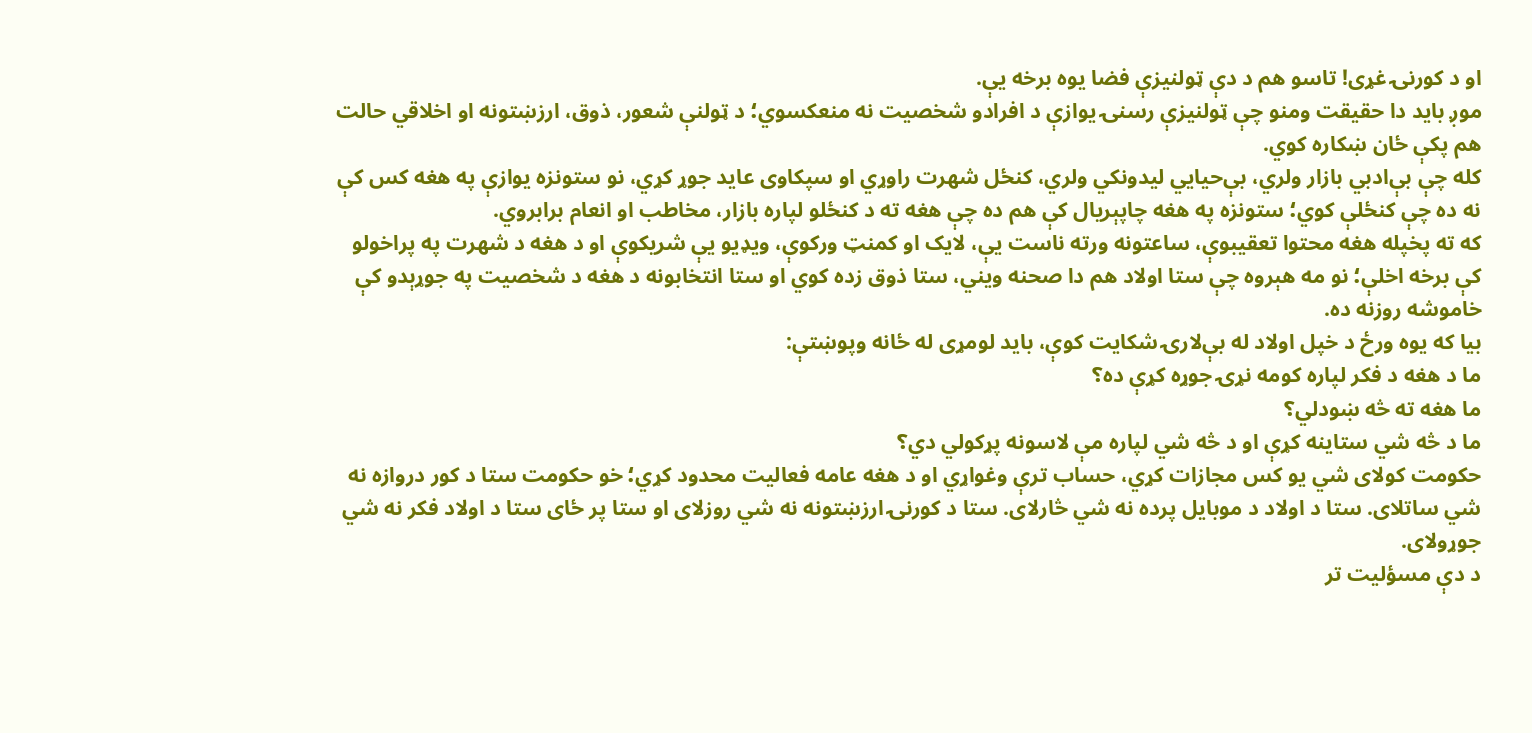او د کورنۍ غړی! تاسو هم د دې ټولنیزې فضا یوه برخه یې.
موږ باید دا حقیقت ومنو چې ټولنیزې رسنۍ یوازې د افرادو شخصیت نه منعکسوي؛ د ټولنې شعور، ذوق، ارزښتونه او اخلاقي حالت هم پکې ځان ښکاره کوي.
کله چې بې‌ادبي بازار ولري، بې‌حیایي لیدونکي ولري، کنځل شهرت راوړي او سپکاوی عاید جوړ کړي، نو ستونزه یوازې په هغه کس کې نه ده چې کنځلې کوي؛ ستونزه په هغه چاپېریال کې هم ده چې هغه ته د کنځلو لپاره بازار، مخاطب او انعام برابروي.
که ته پخپله هغه محتوا تعقیبوې، ساعتونه ورته ناست یې، لایک او کمنټ ورکوې، ویډیو یې شریکوې او د هغه د شهرت په پراخولو کې برخه اخلې؛ نو مه هېروه چې ستا اولاد هم دا صحنه ویني، ستا ذوق زده کوي او ستا انتخابونه د هغه د شخصیت په جوړېدو کې خاموشه روزنه ده.
بیا که یوه ورځ د خپل اولاد له بې‌لارۍ شکایت کوې، باید لومړی له ځانه وپوښتې:
ما د هغه د فکر لپاره کومه نړۍ جوړه کړې ده؟
ما هغه ته څه ښودلي؟
ما د څه شي ستاینه کړې او د څه شي لپاره مې لاسونه پړکولي دي؟
حکومت کولای شي یو کس مجازات کړي، حساب ترې وغواړي او د هغه عامه فعالیت محدود کړي؛ خو حکومت ستا د کور دروازه نه شي ساتلای. ستا د اولاد د موبایل پرده نه شي څارلای. ستا د کورنۍ ارزښتونه نه شي روزلای او ستا پر ځای ستا د اولاد فکر نه شي جوړولای.
د دې مسؤلیت تر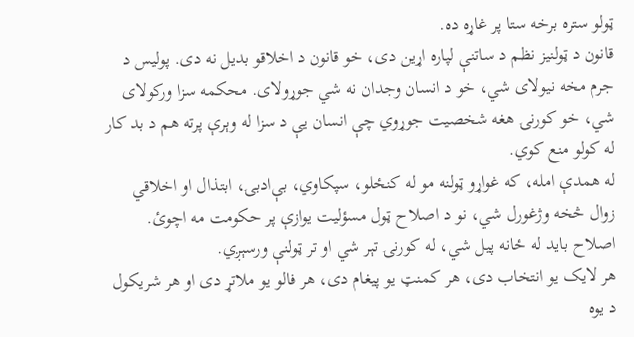ټولو ستره برخه ستا پر غاړه ده.
قانون د ټولنیز نظم د ساتنې لپاره اړین دی، خو قانون د اخلاقو بدیل نه دی. پولیس د جرم مخه نیولای شي، خو د انسان وجدان نه شي جوړولای. محکمه سزا ورکولای شي، خو کورنۍ هغه شخصیت جوړوي چې انسان یې د سزا له وېرې پرته هم د بد کار له کولو منع کوي.
له همدې امله، که غواړو ټولنه مو له کنځلو، سپکاوي، بې‌ادبۍ، ابتذال او اخلاقي زوال څخه وژغورل شي، نو د اصلاح ټول مسؤلیت یوازې پر حکومت مه اچوئ.
اصلاح باید له ځانه پیل شي، له کورنۍ تېر شي او تر ټولنې ورسېږي.
هر لایک یو انتخاب دی، هر کمنټ یو پیغام دی، هر فالو یو ملاتړ دی او هر شریکول د یوه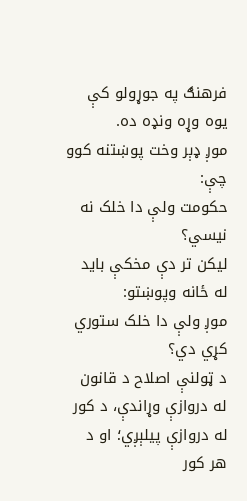فرهنګ په جوړولو کې یوه وړه ونډه ده.
موږ ډېر وخت پوښتنه کوو چې:
حکومت ولې دا خلک نه نیسي؟
ليکن تر دې مخکې باید له ځانه وپوښتو:
موږ ولې دا خلک ستوري کړي دي؟
د ټولنې اصلاح د قانون له دروازې وړاندې، د کور له دروازې پیلېږي؛ او د هر کور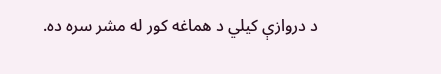د دروازې کیلي د هماغه کور له مشر سره ده.